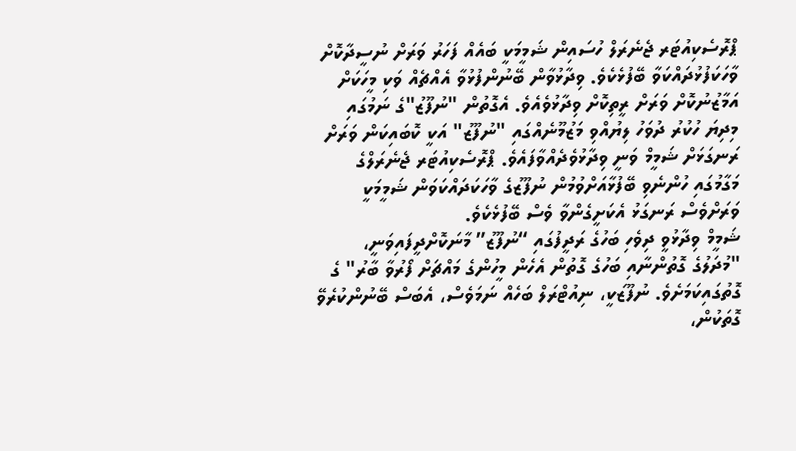ޕްރޮސެކިއުޓަރ ޖެނެރަލް ހުސައިން ޝަމީމަކީ ބައެއް ފަހަރު ވަރަށް ނުސީދާކޮށް ވާހަކަފުޅުދައްކަވާ ބޭފުޅެކެވެ. ވިދާޅުވާން ބޭނުންފުޅުވާ އެއްޗެއް ވަކި މީހަކަށް އަމާޒުނުކޮށް ވަރަށް ރީތިކޮށް ވިދާޅުވެއެވެ. އެގޮތުން "ނުފޫޒު"ގެ ނަމުގައި މިދިޔަ ހުކުރު ދުވަހު ލިޔުއްވި މަޒުމޫނެއްގައި "ނުފޫޒު" އަކީ ކޮބައިކަން ވަރަށް ރަނގަޅަށް ޝަމީމް ވަނީ ވިދާޅުވެދެއްވާފައެވެ. ޕްރޮސެކިއުޓަރ ޖެނެރަލްގެ މަގާމުގައި ހުންނެވި ބޭފުޅާއަށްވުމުން ނުފޫޒުގެ ވާހަކަދައްކަވަން ޝަމީމަކީ ވަރަށްވެސް ރަނގަޅު އެކަށީގެންވާ ވެސް ބޭފުޅެކެވެ.
ޝަމީމް ވިދާޅުވީ ދިވެހި ބަހުގެ ރަދީފުގައި “ނުފޫޒު” މާނަކޮށްދީފައިވަނީ، "މުދަލުގެ ގޮތުންނާއި ބަހުގެ ގޮތުން އެހެން މީހުންގެ މައްޗަށް ފޯރުވާ ބާރު" ގެ ގޮތުގައިކަމަށެވެ. ނުފޫޒަކީ، ނިއުޓްރަލް ބަހެއް ނަމަވެސް، އެބަސް ބޭނުންކުރެވޭ ގޮތަކުން،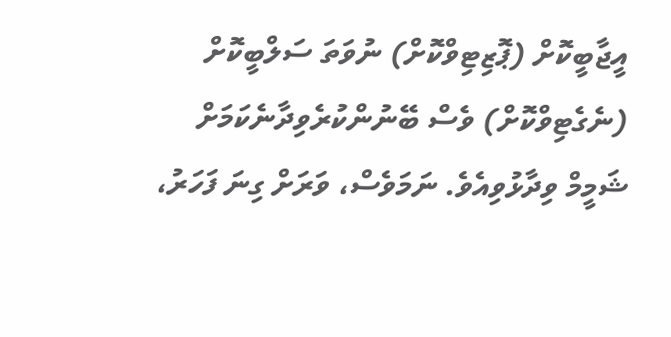އީޖާބީކޮށް (ޕޮޒިޓިވްކޮށް) ނުވަތަ ސަލްބީކޮށް (ނެގެޓިވްކޮށް) ވެސް ބޭނުންކުރެވިދާނެކަމަށް ޝަމީމް ވިދާޅުވިއެވެ. ނަމަވެސް، ވަރަށް ގިނަ ފަހަރު،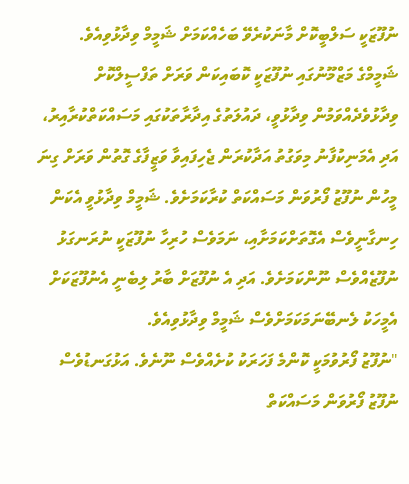ނުފޫޒަކީ ސަލްބީކޮށް މާނަކުރެވޭ ބަހެއްކަމަށް ޝަމީމް ވިދާޅުވިއެވެ.
ޝަމީމްގެ މަޒްމޫނުގައި ނުފޫޒަކީ ކޮބައިކަން ވަރަށް ތަފްސީލްކޮށް ވިދާޅުވެދެއްވަމުން ވިދާޅުވީ، ދައުލަތުގެ އިދާރާތަކުގައި މަސައްކަތްކުރާއިރު، އަދި އެމަނިކުފާނު މިވަގުތު އަދާކުރަން ޖެހިފައިވާ ވަޒީފާގެ ގޮތުން ވަރަށް ގިނަ މީހުން ނުފޫޒު ފޯރުވަން މަސައްކަތް ކުރާކަމަށެވެ. ޝަމީމް ވިދާޅުވީ އެކަން ހިނގާނީވެސް އެގޮތަށްކަމަށާއި، ނަމަވެސް ހުރިހާ ނުފޫޒަކީ ނުރަނގަޅު ނުފޫޒެއްވެސް ނޫންކަމަށެވެ. އަދި އެ ނުފޫޒަށް ބާރު ލިބެނީ އެނުފޫޒަކަށް އެމީހަކު ލެނބޭނަމަކަމަށްވެސް ޝަމީމް ވިދާޅުވިއެވެ.
"ނުފޫޒު ފޯރުވުމަކީ ކޮންމެ ފަހަރަކު ކުށެއްވެސް ނޫނެވެ. އަޅުގަނޑުވެސް ނުފޫޒު ފޯރުވަން މަސައްކަތް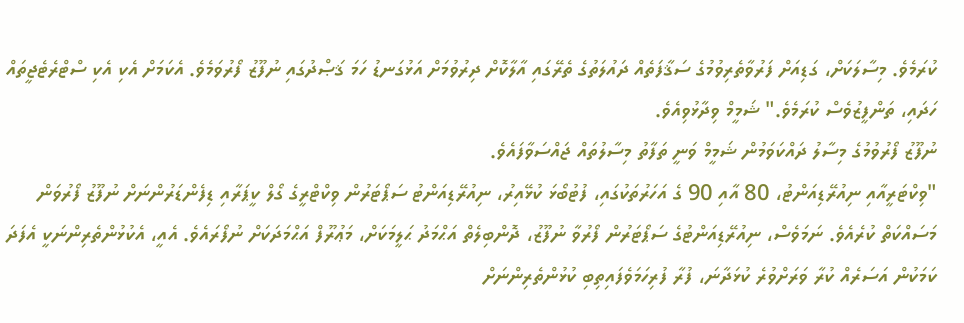ކުރަމެވެ. މިސާލަކަށް، ގަޑިއަށް ފަރުވާތެރިވުމުގެ ސަޤާފަތެއް ދައުލަތުގެ ތެރޭގައި އާލާކޮށް ދިރުވުމަށް އަޅުގަނޑު ހަމަ ޤަޞްދުގައި ނުފޫޒު ފޯރުވަމެވެ. އެކަމަށް އެކި އެކި ސްޓްރެޓެޖީތައް ހަދައި، ތަންފީޒުވެސް ކުރަމެވެ." ޝަމީމް ވިދާޅުވިއެވެ.
ނުފޫޒު ފޯރުވުމުގެ މިސާލު ދައްކަވަމުން ޝަމީމް ވަނީ ތަފާތު މިސާލުތައް ޖައްސަވާފައެވެ.
"ވިކްޓަރީއާއި ނިއުރޭޑިއަންޓު، 80 އާއި 90 ގެ އަހަރުތަކުގައި، ފުޓުބޯޅަ ކުޅޭއިރު، ނިއުރޭޑިއަންޓު ސަޕޯޓަރުން ވިކްޓްރީގެ ގޯލް ކީޕަރާއި ޑިފެންޑަރުންނަށް ނުފޫޒު ފޯރުވަން މަސައްކަތް ކުރެއެވެ. ނަމަވެސް، ނިއުރޭޑިއަންޓުގެ ސަޕޯޓަރުން ފޯރުވާ ނުފޫޒު، ދޮންބިލެތް އަޙްމަދު ޙަލީމަކަށް، މަޢުރޫފް އަޙްމަދަކަށް ނުފޯރައެވެ. އެއީ، އެކުޅުންތެރިންނަކީ އެފަދަ ކަމަކުން އަސަރެއް ކުރާ ވަރަށްވުރެ ކުޅަދާނަ، ފުރާ ފުރިހަމަވެފައިތިބި ކުޅުންތެރިންނަށް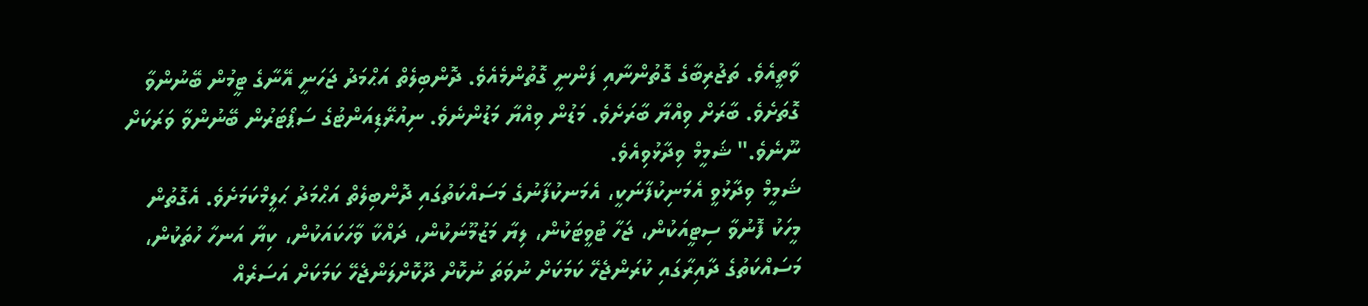ވާތީއެވެ. ތަޖުރިބާގެ ގޮތުންނާއި ފަންނީ ގޮތުންމެއެވެ. ދޮންބިލެތް އަޙްމަދު ޖަހަނީ އޭނާގެ ޓީމުން ބޭނުންވާ ގޮތަށެވެ. ބާރަށް ވިއްޔާ ބާރަށެވެ. މަޑުން ވިއްޔާ މަޑުންނެވެ. ނިއުރޭޑިއަންޓުގެ ސަޕޯޓަރުން ބޭނުންވާ ވަރަކަށް ނޫނެވެ." ޝަމީމް ވިދާޅުވިއެވެ.
ޝަމީމް ވިދާޅުވީ އެމަނިކުފާނަކީ، އެމަނކުފާނުގެ މަސައްކަތުގައި ދޮންބިލެތް އަޙްމަދު ޙަލީމްކަމަށެވެ. އެގޮތުން މީހަކު ފޮނުވާ ސިޓީއަކުން، ޖަހާ ޓުވީޓަކުން، ލިޔާ މަޒުމޫނަކުން، ދައްކާ ވާހަކައަކުން، ކިޔާ އަނހާ ހުތަކުން، މަސައްކަތުގެ ދާއިރާގައި ކުރަންޖެހޭ ކަމަކަށް ނުވަތަ ނުކޮށް ދޫކޮށްލަންޖެހޭ ކަމަކަށް އަސަރެއް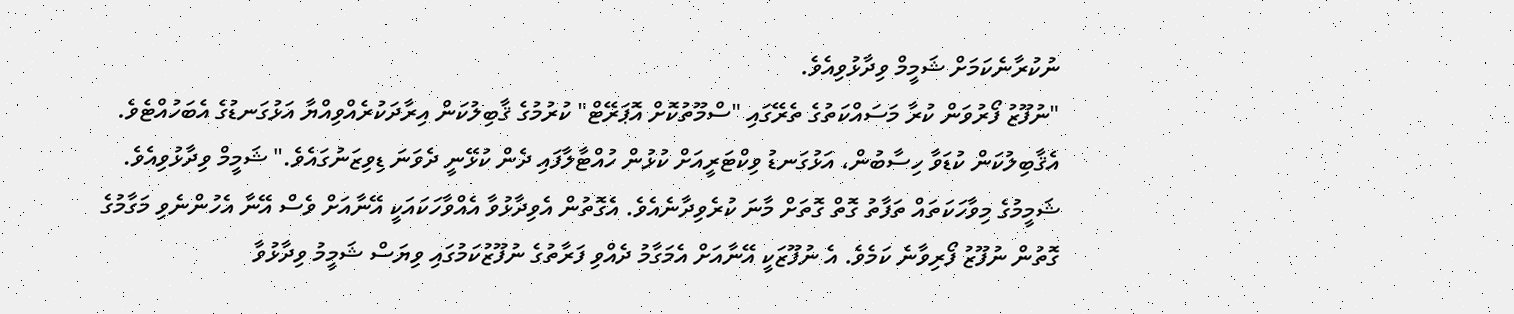ނުކުރާނެކަމަށް ޝަމީމް ވިދާޅުވިއެވެ.
"ނުފޫޒު ފޯރުވަން ކުރާ މަސައްކަތުގެ ތެރޭގައި "ސްމޫތުކޮށް އޮޕަރޭޓް" ކުރުމުގެ ޤާބިލުކަން އިރާދަކުރެއްވިއްޔާ އަޅުގަނޑުގެ އެބަހުއްޓެވެ. އެޤާބިލުކަން ކުޑަވާ ހިސާބުން، އަޅުގަނޑު ވިކްޓަރީއަށް ކުޅުން ހުއްޓާލާފައި ދެން ކުޅޭނީ ދެވަނަ ޑިވިޒަނުގައެވެ." ޝަމީމް ވިދާޅުވިއެވެ.
ޝަމީމުގެ މިވާހަކަތައް ތަފާތު ގޮތް ގޮތަށް މާނަ ކުރެވިދާނެއެވެ. އެގޮތުން އެވިދާޅުވާ އެއްވާހަކައަކީ އޭނާއަށް ވެސް އޭނާ އެހުންނެވި މަގާމުގެ ގޮތުން ނުފޫޒު ފޯރިވާނެ ކަމެވެ. އެ ނުފޫޒަކީ އޭނާއަށް އެމަގާމު ދެއްވި ފަރާތުގެ ނުފޫޒުކަމުގައި ވިޔަސް ޝަމީމު ވިދާޅުވާ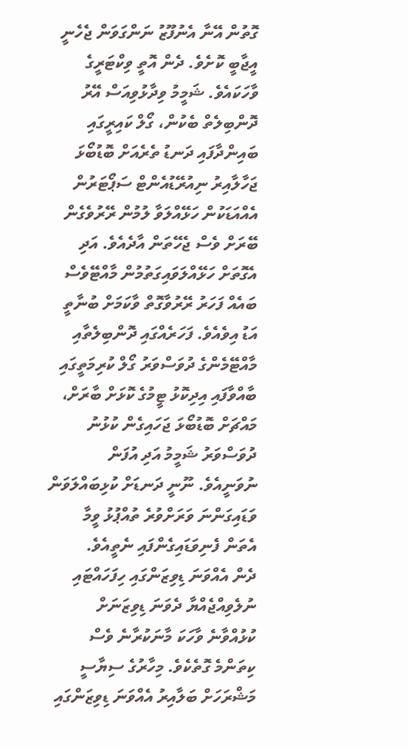ގޮތުން އޭނާ އެނުފޫޒު ނަންގަވަން ޖެހެނީ އީޖާބީ ކޮށެވެ. ދެން އޮތީ ވިކްޓަރީގެ ވާހަކައެވެ. ޝަމީމު ވިދާޅުވިއަސް އޭރު ދޮންބިލެތް ބެކުން، ގޯލް ކައިރީގައި ބައިންދާފައި ދަނޑު ތެރެއަށް ބޮޑުބޯޅަ ޖަހާލާއިރު ނިއުރޭޑުއެންޓް ސަޕޯޓަރުން އެއްއަޑަކުން ހަޅޭއްލަވާ ލުމުން ރޭރުވެގެން ބޭރަށް ވެސް ޖެހޭތަން އާދެއެވެ. އަދި އެގޮތަށް ހަޅޭއްލަވައިގަތުމުން މާއްޓޭވެސް ބައެއް ފަހަރު ރޭރުވާގޮތް ވާކަމަށް ބުނާތީ އަޑު އިވެއެވެ. ފަހަރެއްގައި ދޮންބިލެތާއި މާއްޓޭމެންގެ ދުވަސްވަރު ގޯލް ކުރިމަތީގައި ބާއްވާފައި އިދިކޮޅު ޓީމުގެ ކޮޅަށް ބާރަށް، މައްޗަށް ބޮޑުބޯޅަ ޖަހައިގެން ކުޅުނު ދުވަސްވަރު ޝަމީމު އަދި އުފަން ނުވަނީއެވެ. ނޫނީ ދަނޑަށް ކުޅިބައްލަވަން ވަޑައިގަންނަ ވަރަށްވުރެ ތުއްޕުޅު ވީމާ އެތަން ފެނިވަޑައިގެންފައި ނެތީއެވެ.
ދެން އެއްވަނަ ޑިވިޒަންގައި ހިފަހައްޓައި ނުލެވިއްޖެއްޔާ ދެވަނަ ޑިވިޒަނަށް ކުޅުއްވާނެ ވާހަކަ މާނަކުރާނެ ވެސް ކިތަންމެ ގޮތެކެވެ. މިހާރުގެ ސިޔާސީ މަޝްރަހަށް ބަލާއިރު އެއްވަނަ ޑިވިޒަންގައި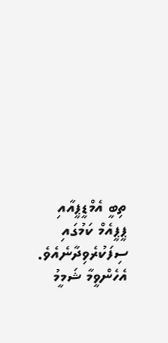ތިބީ އެމްޑީޕީއާއި ޕީޕީއެމް ކަމުގައި ސިފަކުރެވިދާނެއެވެ. އެހެންވީމާ ޝަމީމު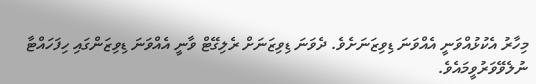މިހާރު އެކުޅުއްވަނީ އެއްވަނަ ޑިވިޒަނަށެވެ. ދެވަނަ ޑިވިޒަނަށް ރެލިގޭޓް ވާނީ އެއްވަނަ ޑިވިޒަންގައި ހިފަހައްޓާ ނުލެވޭވަރުވީމައެވެ.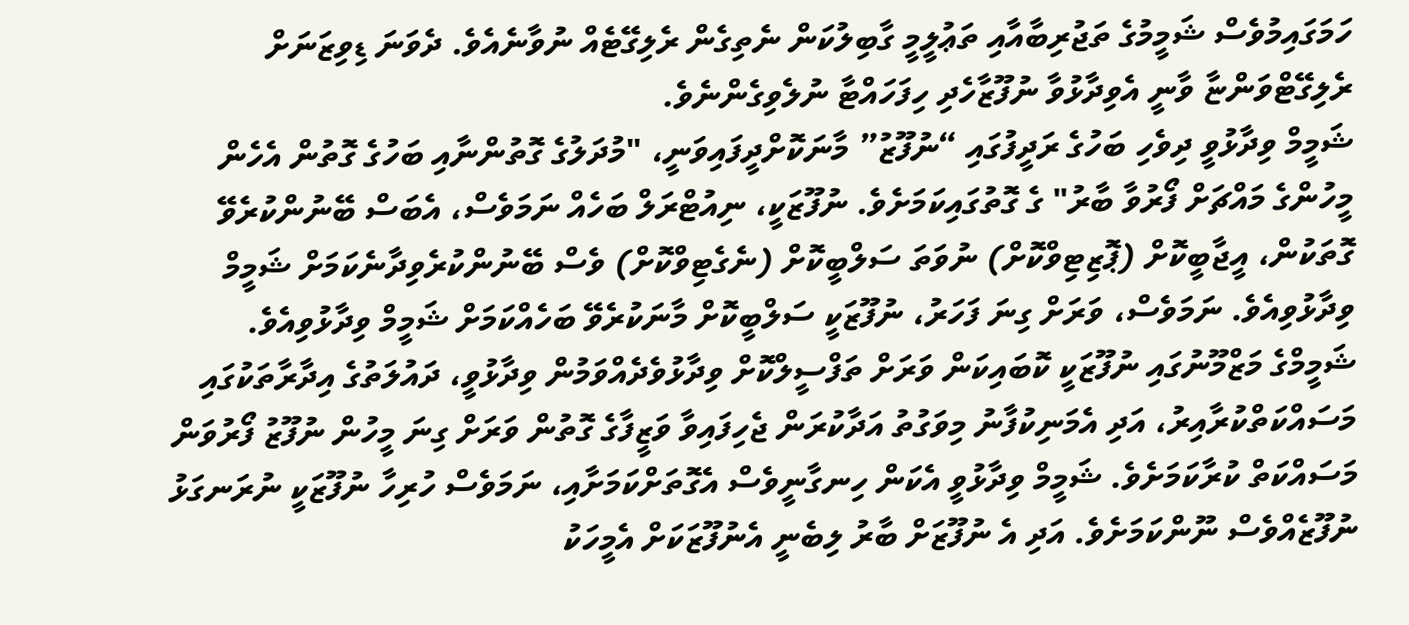ހަމަގައިމުވެސް ޝަމީމުގެ ތަޖުރިބާއާއި ތަޢުލީމީ ގާބިލުކަން ނެތިގެން ރެލިގޭޓެއް ނުވާނެއެވެ. ދެވަނަ ޑިވިޒަނަށް ރެލިގޭޓްވަންޏާ ވާނީ އެވިދާޅުވާ ނުފޫޒާހެދި ހިފަހައްޓާ ނުލެވިގެންނެވެ.
ޝަމީމް ވިދާޅުވީ ދިވެހި ބަހުގެ ރަދީފުގައި “ނުފޫޒު” މާނަކޮށްދީފައިވަނީ، "މުދަލުގެ ގޮތުންނާއި ބަހުގެ ގޮތުން އެހެން މީހުންގެ މައްޗަށް ފޯރުވާ ބާރު" ގެ ގޮތުގައިކަމަށެވެ. ނުފޫޒަކީ، ނިއުޓްރަލް ބަހެއް ނަމަވެސް، އެބަސް ބޭނުންކުރެވޭ ގޮތަކުން، އީޖާބީކޮށް (ޕޮޒިޓިވްކޮށް) ނުވަތަ ސަލްބީކޮށް (ނެގެޓިވްކޮށް) ވެސް ބޭނުންކުރެވިދާނެކަމަށް ޝަމީމް ވިދާޅުވިއެވެ. ނަމަވެސް، ވަރަށް ގިނަ ފަހަރު، ނުފޫޒަކީ ސަލްބީކޮށް މާނަކުރެވޭ ބަހެއްކަމަށް ޝަމީމް ވިދާޅުވިއެވެ.
ޝަމީމްގެ މަޒްމޫނުގައި ނުފޫޒަކީ ކޮބައިކަން ވަރަށް ތަފްސީލްކޮށް ވިދާޅުވެދެއްވަމުން ވިދާޅުވީ، ދައުލަތުގެ އިދާރާތަކުގައި މަސައްކަތްކުރާއިރު، އަދި އެމަނިކުފާނު މިވަގުތު އަދާކުރަން ޖެހިފައިވާ ވަޒީފާގެ ގޮތުން ވަރަށް ގިނަ މީހުން ނުފޫޒު ފޯރުވަން މަސައްކަތް ކުރާކަމަށެވެ. ޝަމީމް ވިދާޅުވީ އެކަން ހިނގާނީވެސް އެގޮތަށްކަމަށާއި، ނަމަވެސް ހުރިހާ ނުފޫޒަކީ ނުރަނގަޅު ނުފޫޒެއްވެސް ނޫންކަމަށެވެ. އަދި އެ ނުފޫޒަށް ބާރު ލިބެނީ އެނުފޫޒަކަށް އެމީހަކު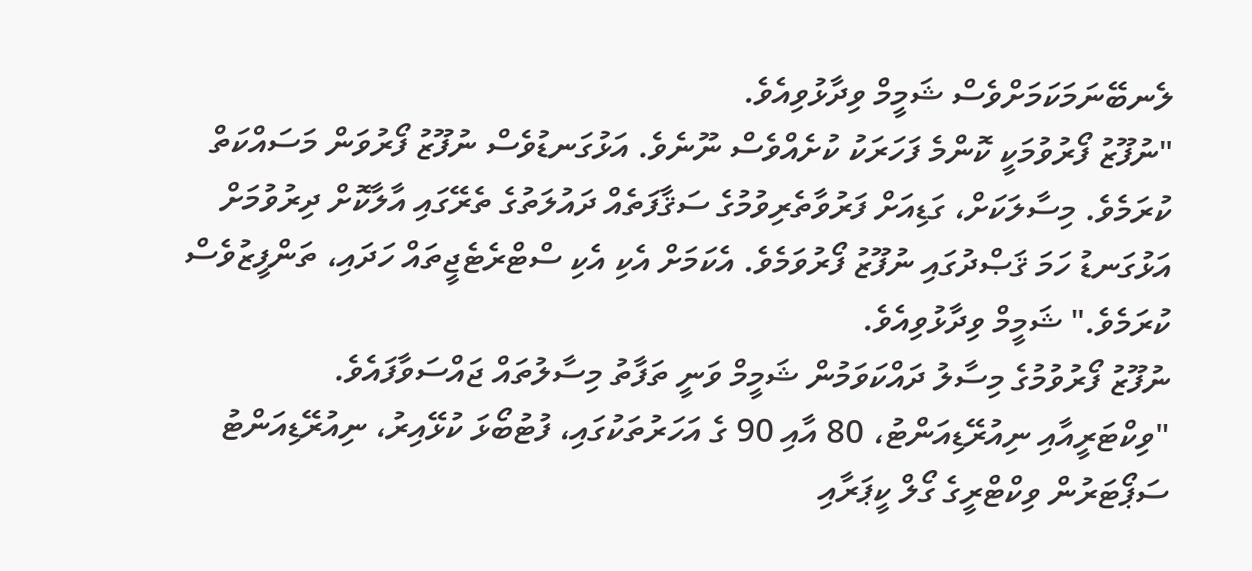ލެނބޭނަމަކަމަށްވެސް ޝަމީމް ވިދާޅުވިއެވެ.
"ނުފޫޒު ފޯރުވުމަކީ ކޮންމެ ފަހަރަކު ކުށެއްވެސް ނޫނެވެ. އަޅުގަނޑުވެސް ނުފޫޒު ފޯރުވަން މަސައްކަތް ކުރަމެވެ. މިސާލަކަށް، ގަޑިއަށް ފަރުވާތެރިވުމުގެ ސަޤާފަތެއް ދައުލަތުގެ ތެރޭގައި އާލާކޮށް ދިރުވުމަށް އަޅުގަނޑު ހަމަ ޤަޞްދުގައި ނުފޫޒު ފޯރުވަމެވެ. އެކަމަށް އެކި އެކި ސްޓްރެޓެޖީތައް ހަދައި، ތަންފީޒުވެސް ކުރަމެވެ." ޝަމީމް ވިދާޅުވިއެވެ.
ނުފޫޒު ފޯރުވުމުގެ މިސާލު ދައްކަވަމުން ޝަމީމް ވަނީ ތަފާތު މިސާލުތައް ޖައްސަވާފައެވެ.
"ވިކްޓަރީއާއި ނިއުރޭޑިއަންޓު، 80 އާއި 90 ގެ އަހަރުތަކުގައި، ފުޓުބޯޅަ ކުޅޭއިރު، ނިއުރޭޑިއަންޓު ސަޕޯޓަރުން ވިކްޓްރީގެ ގޯލް ކީޕަރާއި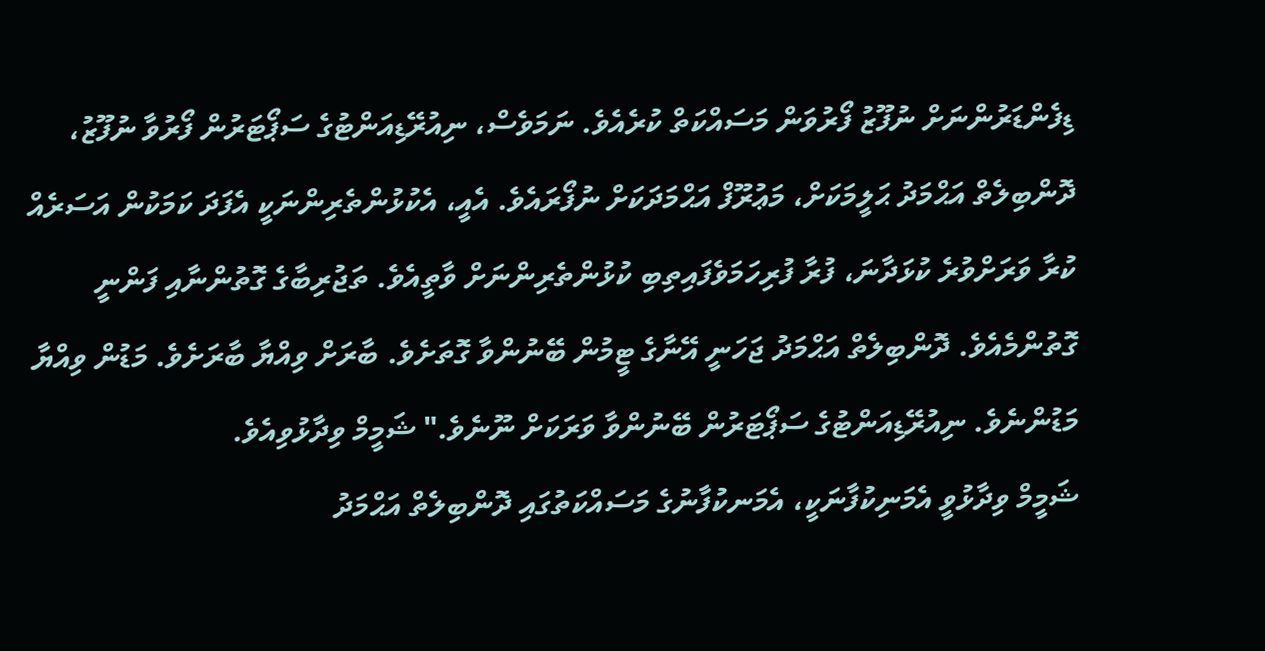ޑިފެންޑަރުންނަށް ނުފޫޒު ފޯރުވަން މަސައްކަތް ކުރެއެވެ. ނަމަވެސް، ނިއުރޭޑިއަންޓުގެ ސަޕޯޓަރުން ފޯރުވާ ނުފޫޒު، ދޮންބިލެތް އަޙްމަދު ޙަލީމަކަށް، މަޢުރޫފް އަޙްމަދަކަށް ނުފޯރައެވެ. އެއީ، އެކުޅުންތެރިންނަކީ އެފަދަ ކަމަކުން އަސަރެއް ކުރާ ވަރަށްވުރެ ކުޅަދާނަ، ފުރާ ފުރިހަމަވެފައިތިބި ކުޅުންތެރިންނަށް ވާތީއެވެ. ތަޖުރިބާގެ ގޮތުންނާއި ފަންނީ ގޮތުންމެއެވެ. ދޮންބިލެތް އަޙްމަދު ޖަހަނީ އޭނާގެ ޓީމުން ބޭނުންވާ ގޮތަށެވެ. ބާރަށް ވިއްޔާ ބާރަށެވެ. މަޑުން ވިއްޔާ މަޑުންނެވެ. ނިއުރޭޑިއަންޓުގެ ސަޕޯޓަރުން ބޭނުންވާ ވަރަކަށް ނޫނެވެ." ޝަމީމް ވިދާޅުވިއެވެ.
ޝަމީމް ވިދާޅުވީ އެމަނިކުފާނަކީ، އެމަނކުފާނުގެ މަސައްކަތުގައި ދޮންބިލެތް އަޙްމަދު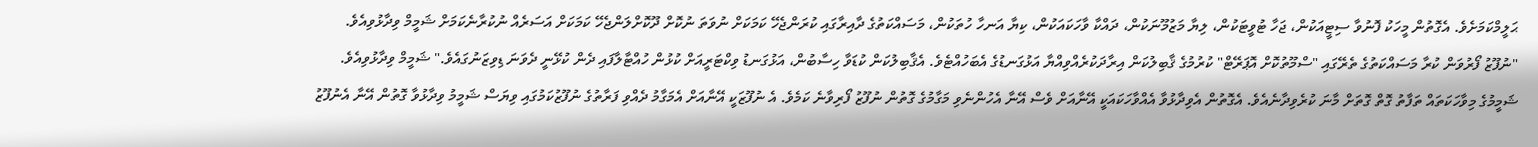ޙަލީމްކަމަށެވެ. އެގޮތުން މީހަކު ފޮނުވާ ސިޓީއަކުން، ޖަހާ ޓުވީޓަކުން، ލިޔާ މަޒުމޫނަކުން، ދައްކާ ވާހަކައަކުން، ކިޔާ އަނހާ ހުތަކުން، މަސައްކަތުގެ ދާއިރާގައި ކުރަންޖެހޭ ކަމަކަށް ނުވަތަ ނުކޮށް ދޫކޮށްލަންޖެހޭ ކަމަކަށް އަސަރެއް ނުކުރާނެކަމަށް ޝަމީމް ވިދާޅުވިއެވެ.
"ނުފޫޒު ފޯރުވަން ކުރާ މަސައްކަތުގެ ތެރޭގައި "ސްމޫތުކޮށް އޮޕަރޭޓް" ކުރުމުގެ ޤާބިލުކަން އިރާދަކުރެއްވިއްޔާ އަޅުގަނޑުގެ އެބަހުއްޓެވެ. އެޤާބިލުކަން ކުޑަވާ ހިސާބުން، އަޅުގަނޑު ވިކްޓަރީއަށް ކުޅުން ހުއްޓާލާފައި ދެން ކުޅޭނީ ދެވަނަ ޑިވިޒަނުގައެވެ." ޝަމީމް ވިދާޅުވިއެވެ.
ޝަމީމުގެ މިވާހަކަތައް ތަފާތު ގޮތް ގޮތަށް މާނަ ކުރެވިދާނެއެވެ. އެގޮތުން އެވިދާޅުވާ އެއްވާހަކައަކީ އޭނާއަށް ވެސް އޭނާ އެހުންނެވި މަގާމުގެ ގޮތުން ނުފޫޒު ފޯރިވާނެ ކަމެވެ. އެ ނުފޫޒަކީ އޭނާއަށް އެމަގާމު ދެއްވި ފަރާތުގެ ނުފޫޒުކަމުގައި ވިޔަސް ޝަމީމު ވިދާޅުވާ ގޮތުން އޭނާ އެނުފޫޒު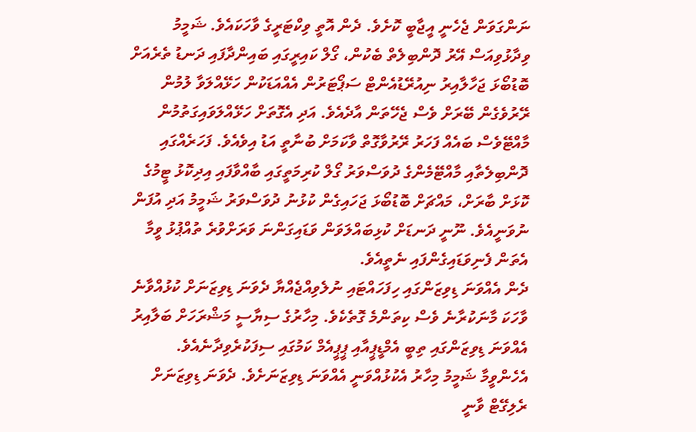ނަންގަވަން ޖެހެނީ އީޖާބީ ކޮށެވެ. ދެން އޮތީ ވިކްޓަރީގެ ވާހަކައެވެ. ޝަމީމު ވިދާޅުވިއަސް އޭރު ދޮންބިލެތް ބެކުން، ގޯލް ކައިރީގައި ބައިންދާފައި ދަނޑު ތެރެއަށް ބޮޑުބޯޅަ ޖަހާލާއިރު ނިއުރޭޑުއެންޓް ސަޕޯޓަރުން އެއްއަޑަކުން ހަޅޭއްލަވާ ލުމުން ރޭރުވެގެން ބޭރަށް ވެސް ޖެހޭތަން އާދެއެވެ. އަދި އެގޮތަށް ހަޅޭއްލަވައިގަތުމުން މާއްޓޭވެސް ބައެއް ފަހަރު ރޭރުވާގޮތް ވާކަމަށް ބުނާތީ އަޑު އިވެއެވެ. ފަހަރެއްގައި ދޮންބިލެތާއި މާއްޓޭމެންގެ ދުވަސްވަރު ގޯލް ކުރިމަތީގައި ބާއްވާފައި އިދިކޮޅު ޓީމުގެ ކޮޅަށް ބާރަށް، މައްޗަށް ބޮޑުބޯޅަ ޖަހައިގެން ކުޅުނު ދުވަސްވަރު ޝަމީމު އަދި އުފަން ނުވަނީއެވެ. ނޫނީ ދަނޑަށް ކުޅިބައްލަވަން ވަޑައިގަންނަ ވަރަށްވުރެ ތުއްޕުޅު ވީމާ އެތަން ފެނިވަޑައިގެންފައި ނެތީއެވެ.
ދެން އެއްވަނަ ޑިވިޒަންގައި ހިފަހައްޓައި ނުލެވިއްޖެއްޔާ ދެވަނަ ޑިވިޒަނަށް ކުޅުއްވާނެ ވާހަކަ މާނަކުރާނެ ވެސް ކިތަންމެ ގޮތެކެވެ. މިހާރުގެ ސިޔާސީ މަޝްރަހަށް ބަލާއިރު އެއްވަނަ ޑިވިޒަންގައި ތިބީ އެމްޑީޕީއާއި ޕީޕީއެމް ކަމުގައި ސިފަކުރެވިދާނެއެވެ. އެހެންވީމާ ޝަމީމު މިހާރު އެކުޅުއްވަނީ އެއްވަނަ ޑިވިޒަނަށެވެ. ދެވަނަ ޑިވިޒަނަށް ރެލިގޭޓް ވާނީ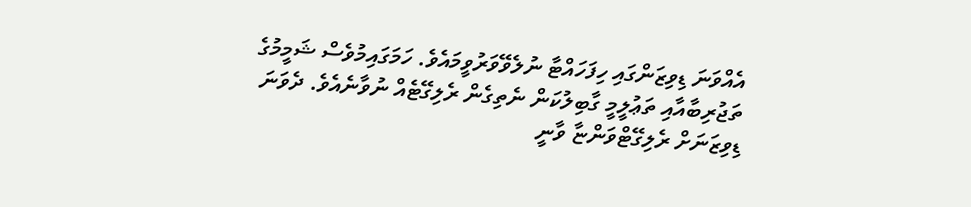އެއްވަނަ ޑިވިޒަންގައި ހިފަހައްޓާ ނުލެވޭވަރުވީމައެވެ. ހަމަގައިމުވެސް ޝަމީމުގެ ތަޖުރިބާއާއި ތަޢުލީމީ ގާބިލުކަން ނެތިގެން ރެލިގޭޓެއް ނުވާނެއެވެ. ދެވަނަ ޑިވިޒަނަށް ރެލިގޭޓްވަންޏާ ވާނީ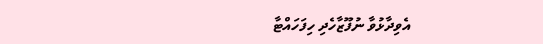އެވިދާޅުވާ ނުފޫޒާހެދި ހިފަހައްޓާ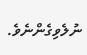ނުލެވިގެންނެވެ.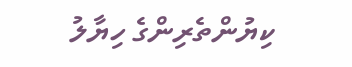ކިޔުންތެރިންގެ ހިޔާލު